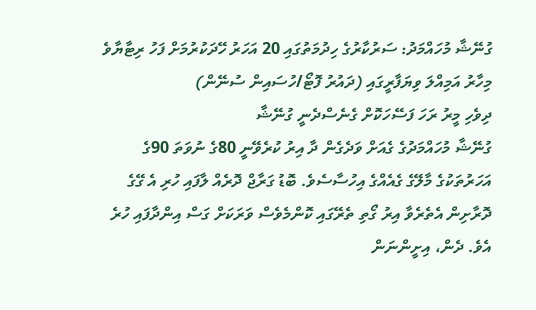ގުނޭޝާ މުހައްމަދު: ސަރުކާރުގެ ހިދުމަތުގައި 20 އަހަރު ހޭދަކުރުމަށް ފަހު ރިޓާޔާވެ މިހާރު އަމިއްލަ ވިޔަފާރީގައި (ދައުރު ފޮޓޯ/ހުސައިން ސުނޭން)
ދިވެހި މީރު ރަހަ ފަސޭހަކޮށް ގެނެސްދެނީ ގުނޭޝާ
ގުނޭޝާ މުހައްމަދުގެ ގެއަށް ވަދެގެން ދާ އިރު ކުރެވޭނީ 80ގެ ނުވަތަ 90ގެ އަހަރުތަކުގެ މާލޭގެ ގެއެއްގެ އިހުސާސެވެ. ބޮޑު ގަރާޖް ދޮރެއް ލާފައި ހުރި އެ ގޭގެ ދޮރާށިން އެތެރެވާ އިރު ގޯތި ތެރޭގައި ކޮންމެވެސް ވަރަކަށް ގަސް އިންދާފައި ހުރެ އެވެ. ދެން، އިށީންނަން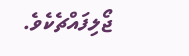ޖޯލިފައްޗެކެވެ.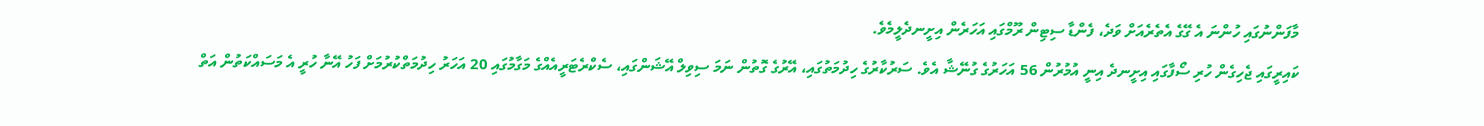މާފަންނުގައި ހުންނަ އެ ގޭގެ އެތެރެއަށް ވަދެ، ފެންޑާ ސިޓިން ރޫމްގައި އަހަރެން އިށީނދެލީމެވެ.
ކައިރީގައި ޖެހިގެން ހުރި ސޯފާގައި އިށީނދެ އިނީ އުމުރުން 56 އަހަރުގެ ގުނޭޝާ އެވެ. ސަރުކާރުގެ ހިދުމަތުގައި، އޭރުގެ ގޮތުން ނަމަ ސިވިލް އޭޝަންގައި، ސެކްރެޓަރީއެއްގެ މަގާމުގައި 20 އަހަރު ހިދުމަތްކުރުމަށް ފަހު އޭނާ ހުރީ އެ މަސައްކަތުން އަތް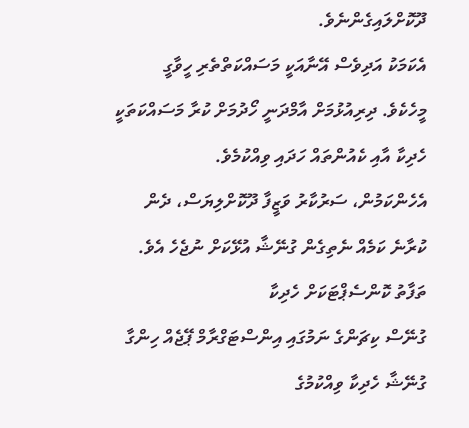ދޫކޮށްލައިގެންނެވެ.
އެކަމަކު އަދިވެސް އޭނާއަކީ މަސައްކަތްތެރި ހީވާގީ މީހެކެވެ. ދިރިއުޅުމަށް އާމްދަނީ ހޯދުމަށް ކުރާ މަސައްކަތަކީ ހެދިކާ އާއި ކެއުންތައް ހަދައި ވިއްކުމެވެ.
އެހެންކަމުން، ސަރުކާރު ވަޒީފާ ދޫކޮށްލިޔަސް، ދެން ކުރާނެ ކަމެއް ނެތިގެން ގުނޭޝާ އުޅޭކަށް ނުޖެހެ އެވެ.
ތަފާތު ކޮންސެޕްޓަކަށް ހެދިކާ
ގުނޭސް ކިޗަންގެ ނަމުގައި އިންސްޓަގްރާމް ޕޭޖެއް ހިންގާ ގުނޭޝާ ހެދިކާ ވިއްކުމުގެ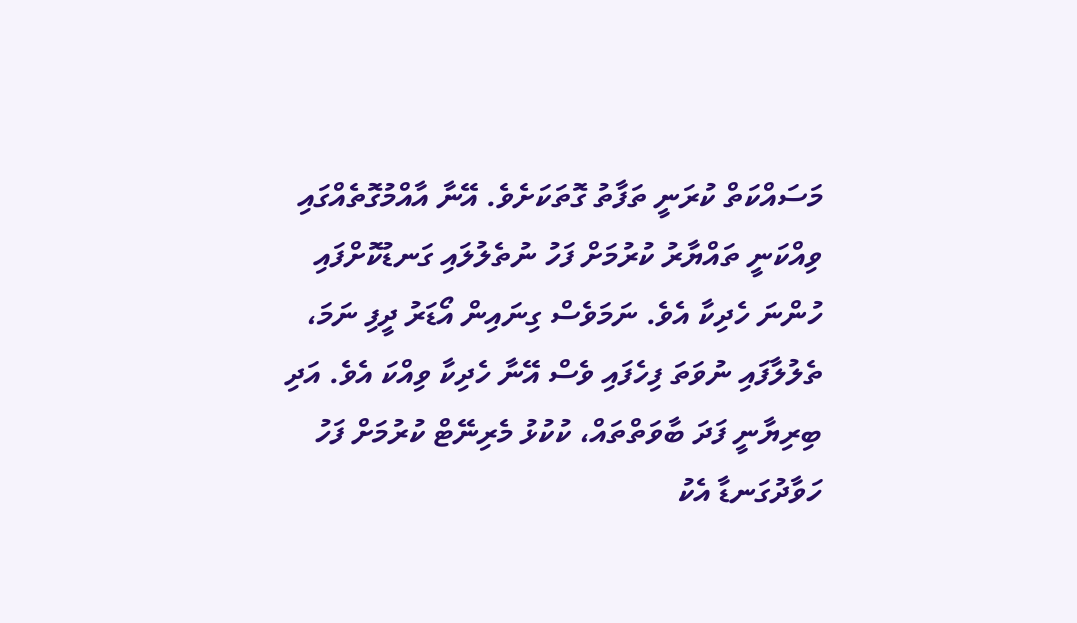މަސައްކަތް ކުރަނީ ތަފާތު ގޮތަކަށެވެ. އޭނާ އާއްމުގޮތެއްގައި ވިއްކަނީ ތައްޔާރު ކުރުމަށް ފަހު ނުތެލުލައި ގަނޑުކޮށްފައި ހުންނަ ހެދިކާ އެވެ. ނަމަވެސް ގިނައިން އޯޑަރު ދީފި ނަމަ، ތެލުލާފައި ނުވަތަ ފިހެފައި ވެސް އޭނާ ހެދިކާ ވިއްކަ އެވެ. އަދި ބިރިޔާނީ ފަދަ ބާވަތްތައް، ކުކުޅު މެރިނޭޓް ކުރުމަށް ފަހު ހަވާދުގަނޑާ އެކު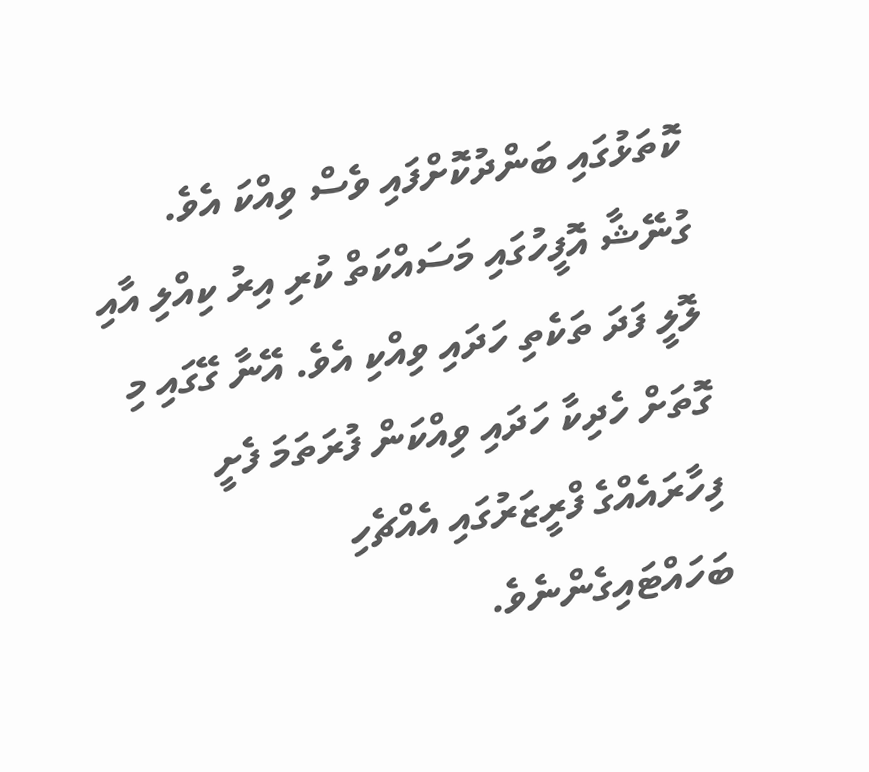ކޮތަޅުގައި ބަންދުކޮށްފައި ވެސް ވިއްކަ އެވެ.
ގުނޭޝާ އޮފީހުގައި މަސައްކަތް ކުރި އިރު ކިއްލި އާއި ލޮލީ ފަދަ ތަކެތި ހަދައި ވިއްކި އެވެ. އޭނާ ގޭގައި މި ގޮތަށް ހެދިކާ ހަދައި ވިއްކަން ފުރަތަމަ ފެށީ ފިހާރައެއްގެ ފްރީޒަރުގައި އެއްޗެހި ބަހައްޓައިގެންނެވެ.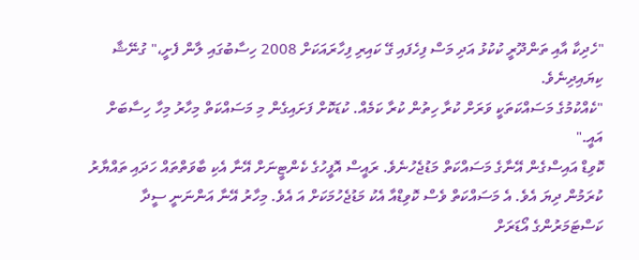"ހެދިކާ އާއި ތަންދޫރީ ކުކުޅު އަދި މަސް ފިހެފައި ގޭ ކައިރި ފިހާރައަކަށް 2008 ހިސާބުގައި ލާން ފެށީ،" ގުނޭޝާ ކިޔައިދިނެވެ.
"ކެއްކުމުގެ މަސައްކަތަކީ ވަރަށް ކުރާ ހިތުން ކުރާ ކަމެއް. ކުޑަކޮށް ފަށައިގެން މި މަސައްކަތް މިހާރު މިހާ ހިސާބަށް އައީ."
ކޮވިޑް އައިސްގެން އޭނާގެ މަސައްކަތް މަޑުޖެހުނެވެ. ރައީސް އޮފީހުގެ ކެންޓީނަށް އޭނާ އެކި ބާވަތްތައް ހަދައި ތައްޔާރު ކުރަމުން ދިޔަ އެވެ. އެ މަސައްކަތް ވެސް ކޮވިޑްއާ އެކު މަޑުޖެހުމަކަށް އަ އެވެ. މިހާރު އޭނާ އަންނަނީ ސީދާ ކަސްޓަމަރުންގެ އޯޑަރަށް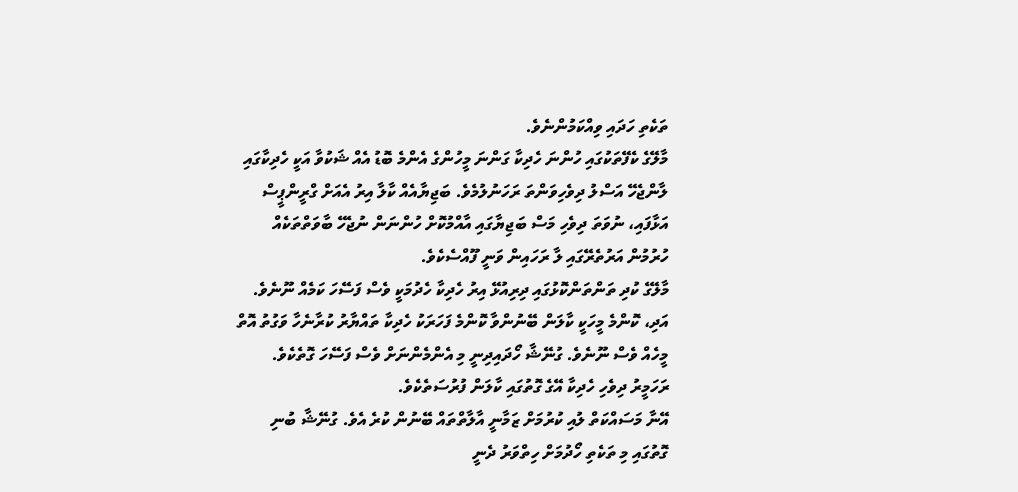ތަކެތި ހަދައި ވިއްކަމުންނެވެ.
މާލޭގެ ކެފޭތަކުގައި ހުންނަ ހެދިކާ ގަންނަ މީހުންގެ އެންމެ ބޮޑު އެއް ޝަކުވާ އަކީ ހެދިކާގައި ލާންޖެހޭ އަސްލު ދިވެހިވަންތަ ރަހަނުލުމެވެ. ބަޖިޔާއެއް ކާލާ އިރު އެއަށް ގްރީންޕީސް އަޅާފައި، ނުވަތަ ދިވެހި މަސް ބަޖިޔާގައި އާއްމުކޮށް ހުންނަން ނުޖެހޭ ބާވަތްތަކެއް ހުރުމުން އަރުތެރޭގައި ލާ ރަހައިން ވަނީ ފޫއްސެކެވެ.
މާލޭގެ ކުދި ތަންތަންކޮޅުގައި ދިރިއުޅޭ އިރު ހެދިކާ ހެދުމަކީ ވެސް ފަސޭހަ ކަމެއް ނޫނެވެ. އަދި، ކޮންމެ މީހަކީ ކާލަން ބޭނުންވާ ކޮންމެ ފަހަރަކު ހެދިކާ ތައްޔާރު ކުރާނެހާ ވަގުތު އޮތް މީހެއް ވެސް ނޫނެވެ. ގުނޭޝާ ހޯދައިދިނީ މި އެންމެންނަށް ވެސް ފަސޭހަ ގޮތެކެވެ. ރަހަމީރު ދިވެހި ހެދިކާ އޭގެ ގޮތުގައި ކާލަން ފުރުސަތެކެވެ.
އޭނާ މަސައްކަތް ލުއި ކުރުމަށް ޒަމާނީ އާލާތްތައް ބޭނުން ކުރެ އެވެ. ގުނޭޝާ ބުނި ގޮތުގައި މި ތަކެތި ހޯދުމަށް ހިތްވަރު ދެނީ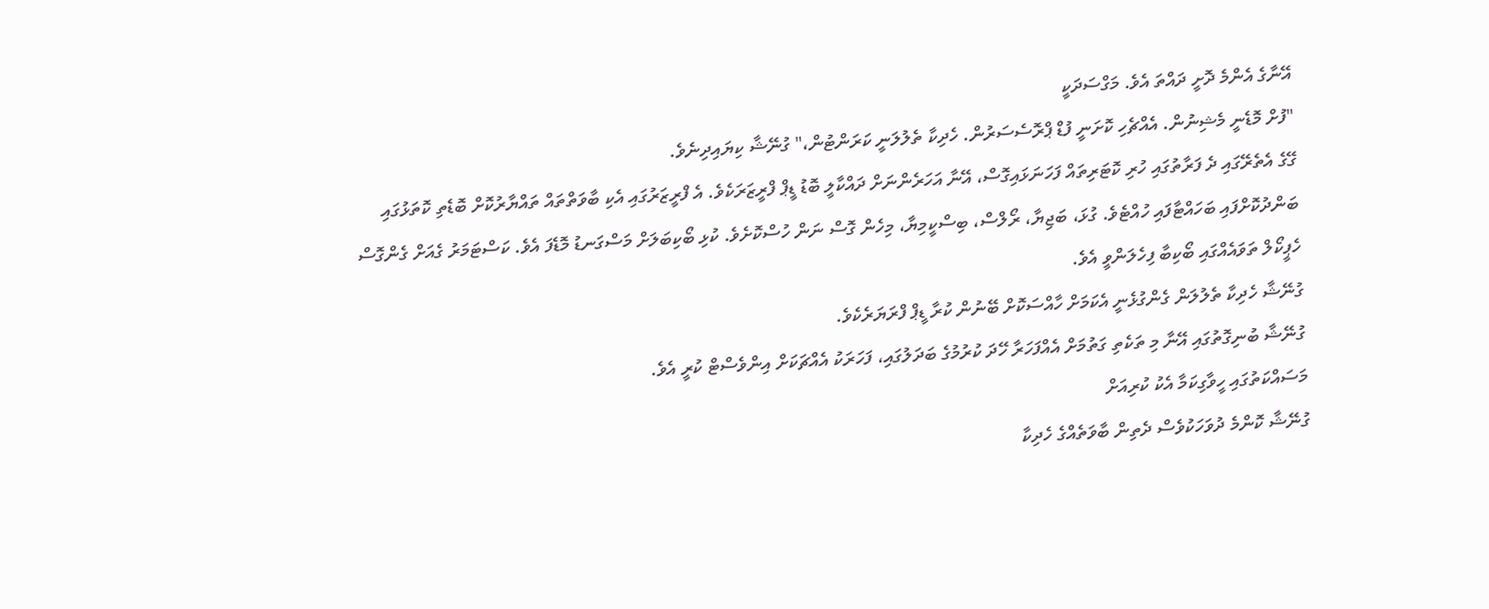އޭނާގެ އެންމެ ދޮށީ ދައްތަ އެވެ. މަގްސަދަކީ
"ފުށް މޮޑެނީ މެޝިނުން. އެއްޗެހި ކޮށަނީ ފުޑް ޕްރޮސެސަރުން. ހެދިކާ ތެލުލަނީ ކަރަންޓުން،" ގުނޭޝާ ކިޔައިދިނެވެ.
ގޭގެ އެތެރޭގައި ދެ ފަރާތުގައި ހުރި ކޮޓަރިތައް ފަހަނަޅައިގޮސް، އޭނާ އަހަރެންނަށް ދައްކާލީ ބޮޑު ޑީޕް ފްރީޒަރަކެވެ. އެ ފްރީޒަރުގައި އެކި ބާވަތްތައް ތައްޔާރުކޮށް ބޮޑެތި ކޮތަޅުގައި ބަންދުކޮށްފައި ބަހައްޓާފައި ހުއްޓެވެ. ގުޅަ، ބަޖިޔާ، ރޯލްސް، ބިސްކީމިޔާ، މިހެން ގޮސް ނަން ހުސްކޮށެވެ. ކުޅި ބޯކިބަލަށް މަސްގަނޑު މޮޑެފަ އެވެ. ކަސްޓަމަރު ގެއަށް ގެންގޮސް ހެޕީކޯލް ތަވައެއްގައި ބޯކިބާ ފިހެލަންވީ އެވެ.
ގުނޭޝާ ހެދިކާ ތެލުލަން ގެންގުޅެނީ އެކަމަށް ހާއްސަކޮށް ބޭނުން ކުރާ ޑީޕް ފްރަޔަރެކެވެ.
ގުނޭޝާ ބުނިގޮތުގައި އޭނާ މި ތަކެތި ގަތުމަށް އެއްފަހަރާ ހޭދަ ކުރުމުގެ ބަދަލުގައި، ފަހަރަކު އެއްޗަކަށް އިންވެސްޓް ކުރީ އެވެ.
މަސައްކަތުގައި ހީވާގިކަމާ އެކު ކުރިއަށް
ގުނޭޝާ ކޮންމެ ދުވަހަކުވެސް ދެތިން ބާވަތެއްގެ ހެދިކާ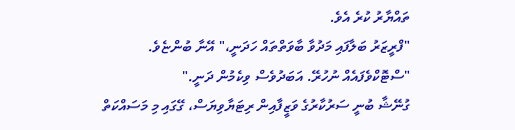ތައްޔާރު ކުރެ އެވެ.
"ފްރީޒަރު ބަލާފައި މަދުވާ ބާވަތްތައް ހަދަނީ،" އޭނާ ބުންޏެވެ.
"ސްޓޮކްވެފައެއް ނުހުރޭ. އަބަދުވެސް ވިކެމުން ދަނީ."
ގުނޭޝާ ބުނީ ސަރުކާރުގެ ވަޒީފާއިން ރިޓަޔާވިޔަސް، ގޭގައި މި މަސައްކަތް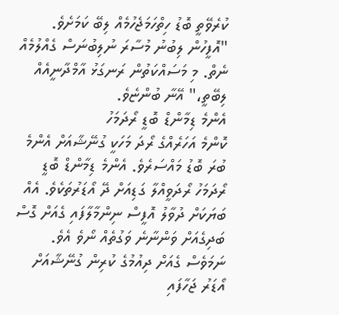ކުރެވޭތީ ބޮޑު ހިތްހަމަޖެހުމެއް ލިބޭ ކަމަށެވެ.
"އޮފީހުން ލިބުނު މުސާރަ ނުލިބުނަސް ގެއްލުމެއް ނެތް. މި މަސައްކަތުން ރަނގަޅު އާމްދާނީއެއް ލިބޭތީ،" އޭނާ ބުންޏެވެ.
އެންމެ ޑިމާންޑް ބޮޑީ ރޯދަމަހު
ކޮންމެ އަހަރެއްގެ ރޯދަ މަހަކީ ގުނޭޝާއަށް އެންމެ ބުރަ ބޮޑު މައްސަރެވެ. އެންމެ ޑިމާންޑް ބޮޑީ ރޯދަމަހު ރޯދަވީއްލާ ގަޑިއަށް ދޭ އޯޑަރުތަކެވެ. އެއް ބަޔަކަށް ދުވާލު އޮފީސް ނިންމާލާފައި ގެއަށް ގޮސް ބަދިގެއަށް ވަންނާނެ ވަގުތެއް ނޯވެ އެވެ. ނަމަވެސް ގެއަށް ދިއުމުގެ ކުރިން ގުނޭޝާއަށް އޯޑަރު ޖަހާފައި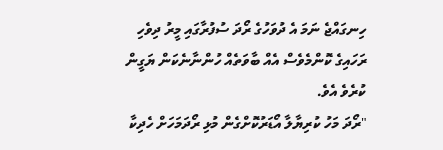ހިނގައްޖެ ނަމަ އެ ދުވަހުގެ ރޯދަ ސުފުރާގައި މީރު ދިވެހި ރަހައިގެ ކޮންމެވެސް އެއް ބާވަތެއް ހުންނާނެކަން ޔަގީން ކުރެވެ އެވެ.
"ރޯދަ މަހު ކުރިޔާލާ އޯޑަރުކޮށްގެން މުޅި ރޯދަމަހަށް ހެދިކާ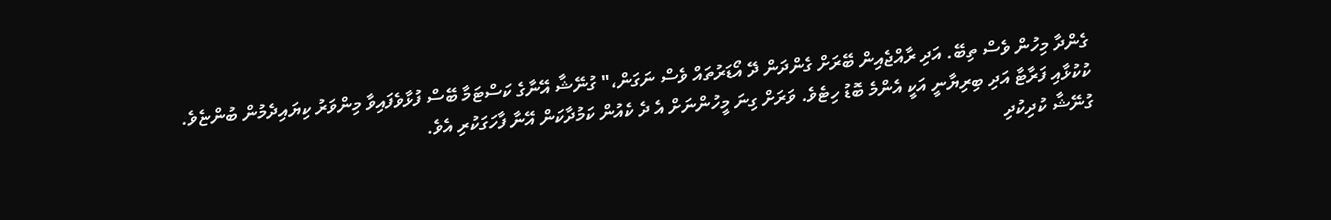ގެންދާ މިހުން ވެސް ތިބޭ. އަދި ރާއްޖެއިން ބޭރަށް ގެންދަން ދޭ އޯޑަރުތައް ވެސް ނަގަން،" ގުނޭޝާ އޭނާގެ ކަސްޓަމާ ބޭސް ފުޅާވެފައިވާ މިންވަރު ކިޔައިދެމުން ބުންޏެވެ.
ކުކުޅާއި ފަރާޓާ އަދި ބިރިޔާނީ އަކީ އެންމެ ބޮޑު ހިޓެވެ. ވަރަށް ގިނަ މީހުންނަށް އެ ދެ ކެއުން ކަމުދާކަން އޭނާ ފާހަގަކުރި އެވެ.
ގުނޭޝާ ކުދިކުދި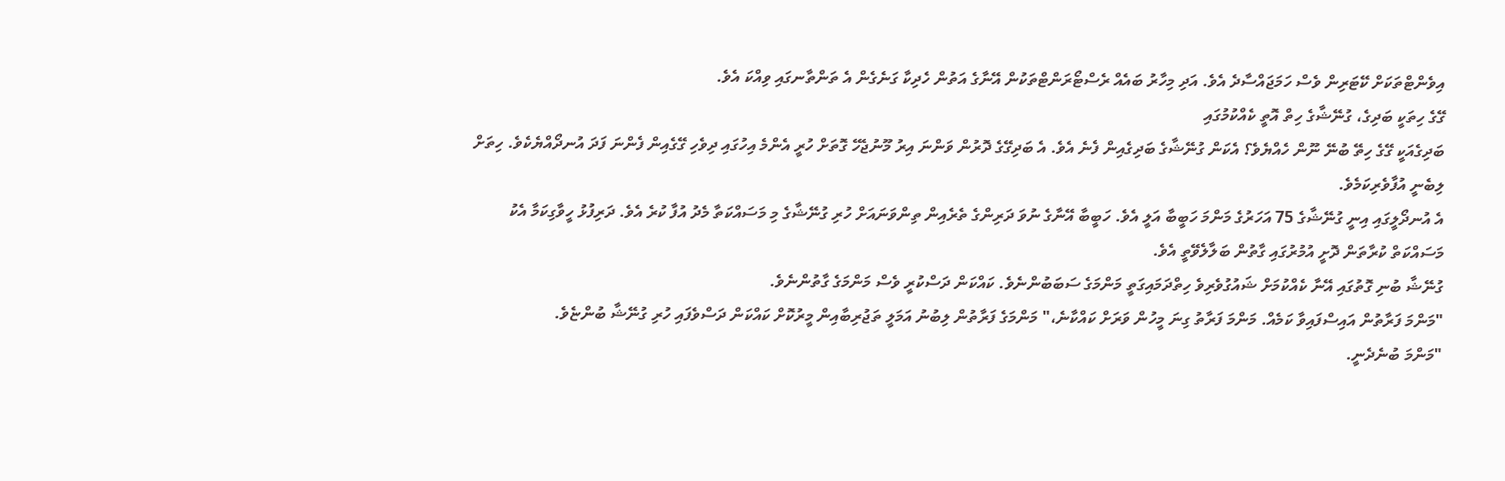އިވެންޓްތަކަށް ކޭޓަރިން ވެސް ހަމަޖައްސާދެ އެވެ. އަދި މިހާރު ބައެއް ރެސްޓޯރަންޓްތަކުން އޭނާގެ އަތުން ހެދިކާ ގަނެގެން އެ ތަންތާނގައި ވިއްކަ އެވެ.
ގޭގެ ހިތަކީ ބަދިގެ، ގުނޭޝާގެ ހިތް އޮތީ ކެއްކުމުގައި
ބަދިގެއަކީ ގޭގެ ހިތޭ ބުނޭ ނޫން ހެއްޔެވެ؟ އެކަން ގުނޭޝާގެ ބަދިގެއިން ފެނެ އެވެ. އެ ބަދިގޭގެ ދޮރުން ވަންނަ އިރު މޫނުޖެހޭ ގޮތަށް ހުރީ އެންމެ އިހުގައި ދިވެހި ގޭގެއިން ފެންނަ ފަދަ އުނދޯއްޔެކެވެ. ހިތަށް ލިބެނީ އުފާވެރިކަމެވެ.
އެ އުނދޯލީގައި އިނީ ގުނޭޝާގެ 75 އަހަރުގެ މަންމަ ހަބީބާ އަލީ އެވެ. ހަބީބާ އޭނާގެ ނުވަ ދަރިންގެ ތެރެއިން ތިންވަނައަށް ހުރި ގުނޭޝާގެ މި މަސައްކަތާ މެދު އުފާ ކުރެ އެވެ. ދަރިފުޅު ހީވާގިކަމާ އެކު މަސައްކަތް ކުރާތަން ދޮށީ އުމުރުގައި ގާތުން ބަލާލެވޭތީ އެވެ.
ގުނޭޝާ ބުނި ގޮތުގައި އޭނާ ކެއްކުމަށް ޝައުގުވެރިވެ ހިތްދަމައިގަތީ މަންމަގެ ސަބަބުންނެވެ. ކައްކަން ދަސްކުރީ ވެސް މަންމަގެ ގާތުންނެވެ.
"މަންމަ ފަރާތުން އައިސްފައިވާ ކަމެއް. މަންމަ ފަރާތު ގިނަ މީހުން ވަރަށް ކައްކާނެ،" މަންމަގެ ފަރާތުން ލިބުނު އަމަލީ ތަޖުރިބާއިން މީރުކޮށް ކައްކަން ދަސްވެފައި ހުރި ގުނޭޝާ ބުންޏެވެ.
"މަންމަ ބުނެދެނީ.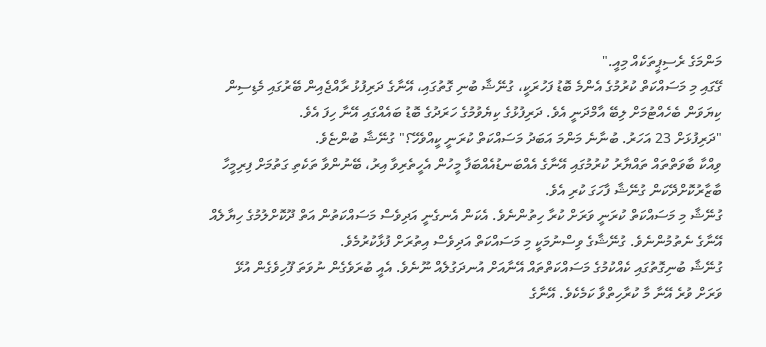މަންމަގެ ރެސިޕީތަކެއް މިއީ."
ގޭގައި މި މަސައްކަތް ކުރުމުގެ އެންމެ ބޮޑު ފަހުރަކީ، ގުނޭޝާ ބުނި ގޮތުގައި، އޭނާގެ ދަރިފުޅު ރާއްޖެއިން ބޭރުގައި މެޑިސިން ކިޔަވަން ބެހެއްޓުމަށް ލިބޭ އާމްދަނީ އެވެ. ދަރިފުޅުގެ ކިޔެވުމުގެ ހަރަދުގެ ބޮޑު ބައެއްގައި އޭނާ ހިފަ އެވެ.
"ދަރިފުޅަށް 23 އަހަރު. ބުނާނެ މަންމަ އަބަދު މަސައްކަތް ކުރަނީ ކީއްވެހޭ؟" ގުނޭޝާ ބުންޏެވެ.
ވިއްކާ ބާވަތްތައް ތައްޔާރު ކުރުމުގައި އޭނާގެ އެއްބަނޑުއެއްބަފާ މީހުން އެހީތެރިވާ އިރު، ބޭނުންވާ ތަކެތި ގަތުމަށް ފިރިމީހާ ބާޒާރުކޮށްދޭކަން ގުނޭޝާ ފާހަގަ ކުރި އެވެ.
ގުނޭޝާ މި މަސައްކަތް ކުރަނީ ވަރަށް ކުރާ ހިތުންނެވެ. އެކަން އެނގެނީ އަދިވެސް މަސައްކަތުން އަތް ދޫކޮށްލުމުގެ ހިޔާލެއް އޭނާގެ ނެތުމުންނެވެ. ގުނޭޝާގެ ވިސްނުމަކީ މި މަސައްކަތް އަދިވެސް އިތުރަށް ފުޅާކުރުމެވެ.
ގުނޭޝާ ބުނިގޮތުގައި ކެއްކުމުގެ މަސައްކަތްތައް އޭނާއަށް އުނދަގުލެއް ނޫނެވެ. އެއީ ބުރަވެގެން ނުވަތަ ފޫހިވެގެން އުޅޭ ވަރަށް ވުރެ އޭނާ މާ ކުރާހިތްވާ ކަމެކެވެ. އޭނާގެ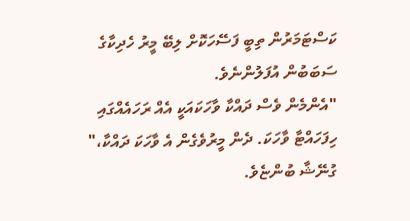ކަސްޓަމަރުން ތިބީ ފަސޭހަކޮށް ލިބޭ މީރު ހެދިކާގެ ސަބަބުން އުފަލުންނެވެ.
"އެންމެން ވެސް ދައްކާ ވާހަކައަކީ އެއް ރަހައެއްގައި ހިފަހައްޓާ ވާހަކަ. ދެން މީރުވެގެން އެ ވާހަކަ ދައްކާ،" ގުނޭޝާ ބުންޏެވެ.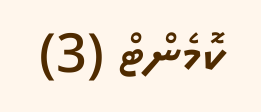ކޮމެންޓް (3)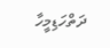ދަތްހަޑިމީހާ